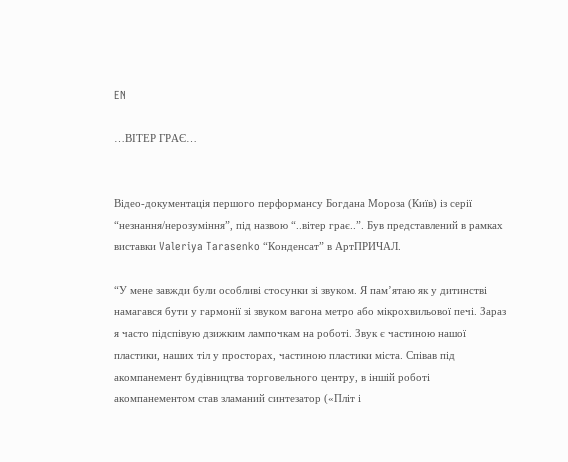EN

…ВІТЕР ГРАЄ…


Відео-документація першого перформансу Богдана Мороза (Київ) із серії “незнання/нерозуміння”, під назвою “..вітер грає..”. Був представлений в рамках виставки Valeriya Tarasenko “Конденсат” в АртПРИЧАЛ.

“У мене завжди були особливі стосунки зі звуком. Я пам’ятаю як у дитинстві намагався бути у гармонії зі звуком вагона метро або мікрохвильової печі. Зараз я часто підспівую дзижким лампочкам на роботі. Звук є частиною нашої пластики, наших тіл у просторах, частиною пластики міста. Співав під акомпанемент будівництва торговельного центру, в іншій роботі акомпанементом став зламаний синтезатор («Пліт і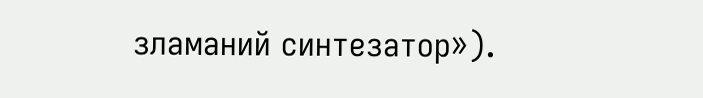зламаний синтезатор»).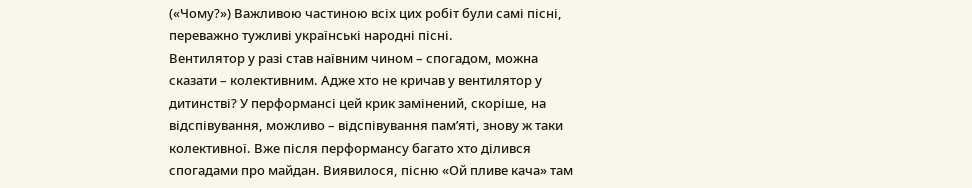(«Чому?») Важливою частиною всіх цих робіт були самі пісні, переважно тужливі українські народні пісні.
Вентилятор у разі став наївним чином – спогадом, можна сказати – колективним. Адже хто не кричав у вентилятор у дитинстві? У перформансі цей крик замінений, скоріше, на відспівування, можливо – відспівування пам’яті, знову ж таки колективної. Вже після перформансу багато хто ділився спогадами про майдан. Виявилося, пісню «Ой пливе кача» там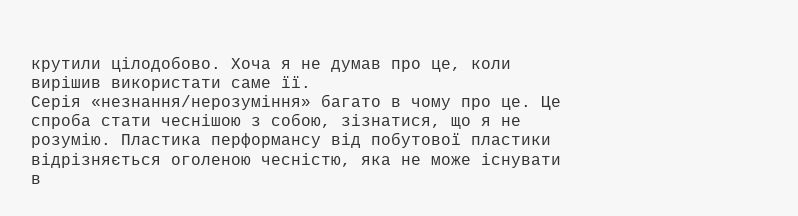крутили цілодобово. Хоча я не думав про це, коли вирішив використати саме її.
Серія «незнання/нерозуміння» багато в чому про це. Це спроба стати чеснішою з собою, зізнатися, що я не розумію. Пластика перформансу від побутової пластики відрізняється оголеною чесністю, яка не може існувати в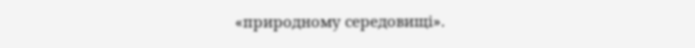«природному середовищі».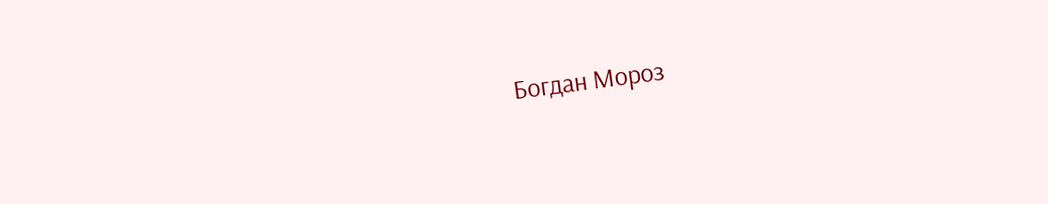Богдан Мороз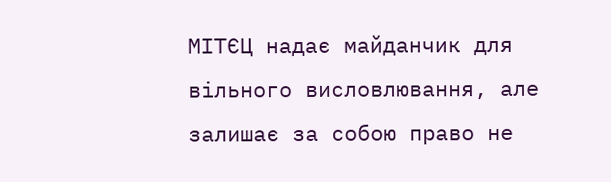МІТЄЦ надає майданчик для вільного висловлювання, але залишає за собою право не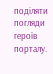поділяти погляди героїв порталу.